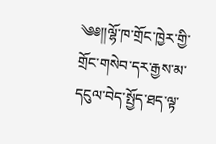༄༅།།ལྷོ་ཁ་གྲོང་ཁྱེར་གྱི་གྲོང་གསེབ་དར་རྒྱས་མ་དངུལ་བེད་སྤྱོད་ཐད་ལྟ་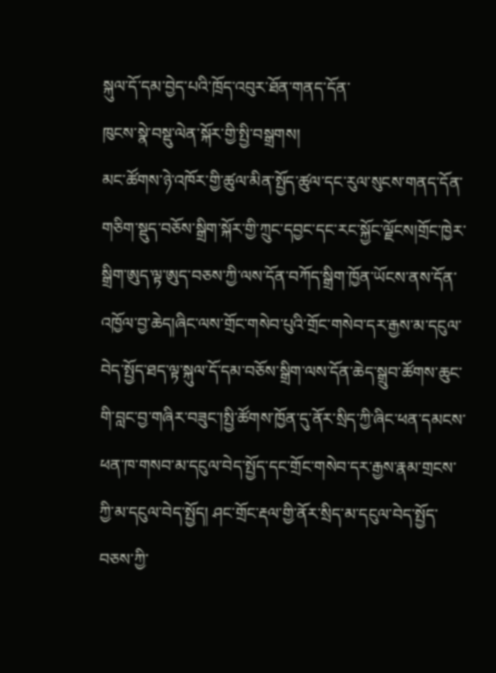སྐུལ་དོ་དམ་བྱེད་པའི་ཁྲོད་འབུར་ཐོན་གནད་དོན་
ཁུངས་སྣེ་བསྡུ་ལེན་སྐོར་གྱི་སྤྱི་བསྒྲགས།
མང་ཚོགས་ཉེ་འཁོར་གྱི་ཚུལ་མིན་སྤྱོད་ཚུལ་དང་རུལ་སུངས་གནད་དོན་གཅིག་སྡུད་བཅོས་སྒྲིག་སྐོར་གྱི་ཀྲུང་དབྱང་དང་རང་སྐྱོང་ལྗོངས།གྲོང་ཁྱེར་སྒྲིག་ཨུད་ལྟ་ཨུད་བཅས་ཀྱི་ལས་དོན་བཀོད་སྒྲིག་ཁྱོན་ཡོངས་ནས་དོན་འཁྱོལ་བྱ་ཆེད།ཞིང་ལས་གྲོང་གསེབ་པུའི་གྲོང་གསེབ་དར་རྒྱས་མ་དངུལ་བེད་སྤྱོད་ཐད་ལྟ་སྐུལ་དོ་དམ་བཅོས་སྒྲིག་ལས་དོན་ཆེད་སྒྲུབ་ཚོགས་ཆུང་གི་བླང་བྱ་གཞིར་བཟུང་།སྤྱི་ཚོགས་ཁྱོན་དུ་ནོར་སྲིད་ཀྱི་ཞིང་ཕན་དམངས་ཕན་ཁ་གསབ་མ་དངུལ་བེད་སྤྱོད་དང་གྲོང་གསེབ་དར་རྒྱས་རྣམ་གྲངས་ཀྱི་མ་དངུལ་བེད་སྤྱོད། ཤང་གྲོང་རྡལ་གྱི་ནོར་སྲིད་མ་དངུལ་བེད་སྤྱོད་བཅས་ཀྱི་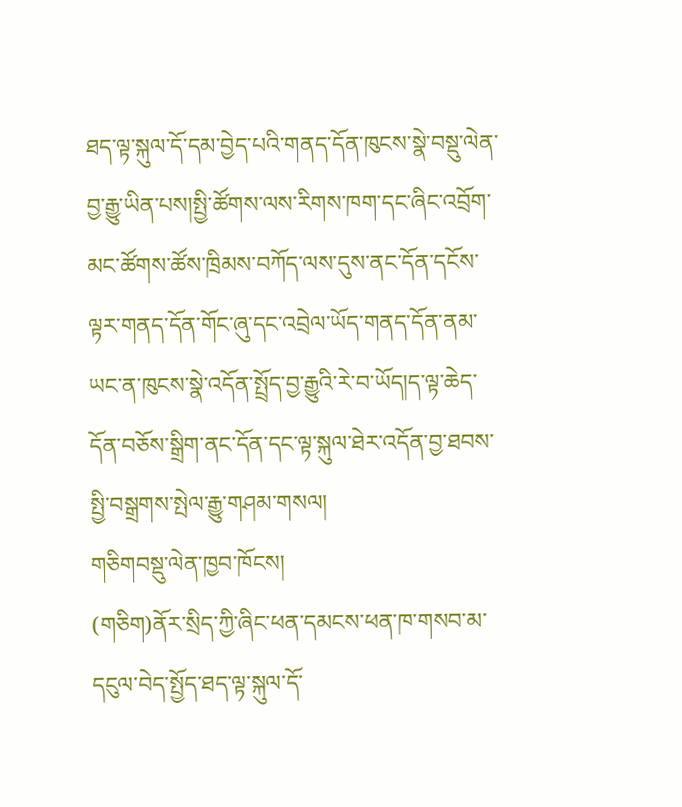ཐད་ལྟ་སྐུལ་དོ་དམ་བྱེད་པའི་གནད་དོན་ཁུངས་སྣེ་བསྡུ་ལེན་བྱ་རྒྱུ་ཡིན་པས།སྤྱི་ཚོགས་ལས་རིགས་ཁག་དང་ཞིང་འབྲོག་མང་ཚོགས་ཚོས་ཁྲིམས་བཀོད་ལས་དུས་ནང་དོན་དངོས་ལྟར་གནད་དོན་གོང་ཞུ་དང་འབྲེལ་ཡོད་གནད་དོན་ནམ་ཡང་ན་ཁུངས་སྣེ་འདོན་སྤྲོད་བྱ་རྒྱུའི་རེ་བ་ཡོད།ད་ལྟ་ཆེད་དོན་བཅོས་སྒྲིག་ནང་དོན་དང་ལྟ་སྐུལ་ཐེར་འདོན་བྱ་ཐབས་སྤྱི་བསྒྲགས་སྤེལ་རྒྱུ་གཤམ་གསལ།
གཅིགབསྡུ་ལེན་ཁྱབ་ཁོངས།
(གཅིག)ནོར་སྲིད་ཀྱི་ཞིང་ཕན་དམངས་ཕན་ཁ་གསབ་མ་དངུལ་བེད་སྤྱོད་ཐད་ལྟ་སྐུལ་དོ་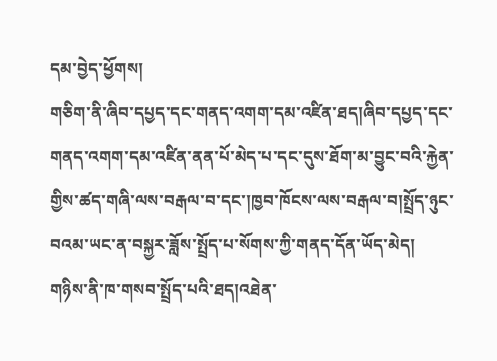དམ་བྱེད་ཕྱོགས།
གཅིག་ནི་ཞིབ་དཔྱད་དང་གནད་འགག་དམ་འཛིན་ཐད།ཞིབ་དཔྱད་དང་གནད་འགག་དམ་འཛིན་ནན་པོ་མེད་པ་དང་དུས་ཐོག་མ་བྱུང་བའི་རྐྱེན་གྱིས་ཚད་གཞི་ལས་བརྒལ་བ་དང་།ཁྱབ་ཁོངས་ལས་བརྒལ་བ།སྤྲོད་ཉུང་བའམ་ཡང་ན་བསྐྱར་ཟློས་སྤྲོད་པ་སོགས་ཀྱི་གནད་དོན་ཡོད་མེད།
གཉིས་ནི་ཁ་གསབ་སྤྲོད་པའི་ཐད།འཐེན་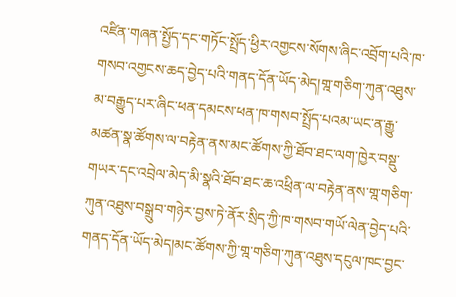འཛིན་གཞན་སྤྱོད་དང་གཏོང་སྤྲོད་ཕྱིར་འགྱངས་སོགས་ཞིང་འབྲོག་པའི་ཁ་གསབ་འགྱངས་ཆད་བྱེད་པའི་གནད་དོན་ཡོད་མེད།གྰ་གཅིག་ཀུན་འཐུས་མ་བརྒྱུད་པར་ཞིང་ཕན་དམངས་ཕན་ཁ་གསབ་སྤྲོད་པའམ་ཡང་ན་རྒྱུ་མཚན་སྣ་ཚོགས་ལ་བརྟེན་ནས་མང་ཚོགས་ཀྱི་ཐོབ་ཐང་ལག་ཁྱེར་བསྡུ་གཡར་དང་འབྲེལ་མེད་མི་སྣའི་ཐོབ་ཐང་ཆ་འཕྲིན་ལ་བརྟེན་ནས་གྰ་གཅིག་ཀུན་འཐུས་བསྒྲུབ་གཉེར་བྱས་ཏེ་ནོར་སྲིད་ཀྱི་ཁ་གསབ་གཡོ་ལེན་བྱེད་པའི་གནད་དོན་ཡོད་མེད།མང་ཚོགས་ཀྱི་གྰ་གཅིག་ཀུན་འཐུས་དངུལ་ཁང་བྱང་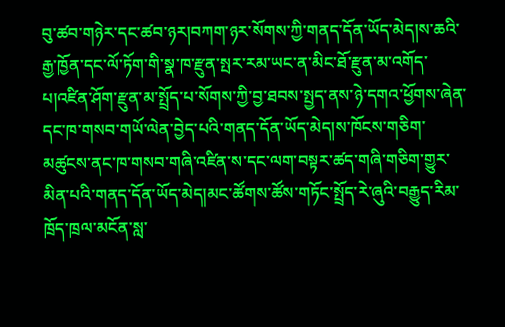བུ་ཚབ་གཉེར་དང་ཚབ་ཉར།བཀག་ཉར་སོགས་ཀྱི་གནད་དོན་ཡོད་མེད།ས་ཆའི་རྒྱ་ཁྱོན་དང་ལོ་ཏོག་གི་སྣ་ཁ་རྫུན་སྤར་རམ་ཡང་ན་མིང་ཐོ་རྫུན་མ་འགོད་པ།འཛིན་ཤོག་རྫུན་མ་སྤྲོད་པ་སོགས་ཀྱི་བྱ་ཐབས་སྤྱད་ནས་ཉེ་དགའ་ཕྱོགས་ཞེན་དང་ཁ་གསབ་གཡོ་ལེན་བྱེད་པའི་གནད་དོན་ཡོད་མེད།ས་ཁོངས་གཅིག་མཚུངས་ནང་ཁ་གསབ་གཞི་འཛིན་ས་དང་ལག་བསྟར་ཚད་གཞི་གཅིག་གྱུར་མིན་པའི་གནད་དོན་ཡོད་མེད།མང་ཚོགས་ཚོས་གཏོང་སྤྲོད་རེ་ཞུའི་བརྒྱུད་རིམ་ཁྲོད་ཁྲལ་མངོན་སླ་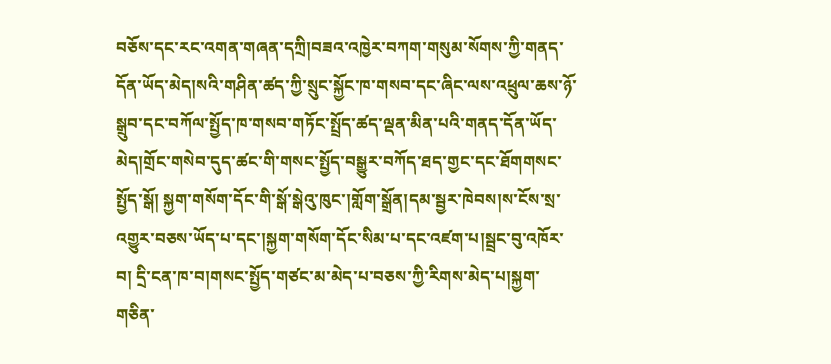བཅོས་དང་རང་འགན་གཞན་དཀྲི།བཟའ་འཁྱེར་བཀག་གསུམ་སོགས་ཀྱི་གནད་དོན་ཡོད་མེད།སའི་གཤིན་ཚད་ཀྱི་སྲུང་སྐྱོང་ཁ་གསབ་དང་ཞིང་ལས་འཕྲུལ་ཆས་ཉོ་སྒྲུབ་དང་བཀོལ་སྤྱོད་ཁ་གསབ་གཏོང་སྤྲོད་ཚད་ལྡན་མིན་པའི་གནད་དོན་ཡོད་མེད།གྲོང་གསེབ་དུད་ཚང་གི་གསང་སྤྱོད་བསྒྱུར་བཀོད་ཐད་གྱང་དང་ཐོགགསང་སྤྱོད་སྒོ། སྐྱག་གསོག་དོང་གི་སྒོ་སྒེའུ་ཁུང་།གློག་སྒྲོན།དམ་སྦྱར་ཁེབས།ས་ངོས་སྲ་འགྱུར་བཅས་ཡོད་པ་དང་།སྐྱག་གསོག་དོང་སིམ་པ་དང་འཛག་པ།སྦྲང་བུ་འཁོར་བ། དྲི་ངན་ཁ་བ།གསང་སྤྱོད་གཙང་མ་མེད་པ་བཅས་ཀྱི་རིགས་མེད་པ།སྐྱག་གཅིན་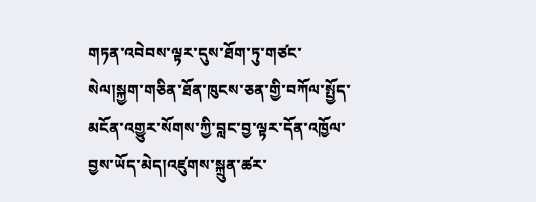གཏན་འབེབས་ལྟར་དུས་ཐོག་ཏུ་གཙང་སེལ།སྐྱག་གཅིན་ཐོན་ཁུངས་ཅན་གྱི་བཀོལ་སྤྱོད་མངོན་འགྱུར་སོགས་ཀྱི་བླང་བྱ་ལྟར་དོན་འཁྱོལ་བྱས་ཡོད་མེད།འཛུགས་སྐྲུན་ཚར་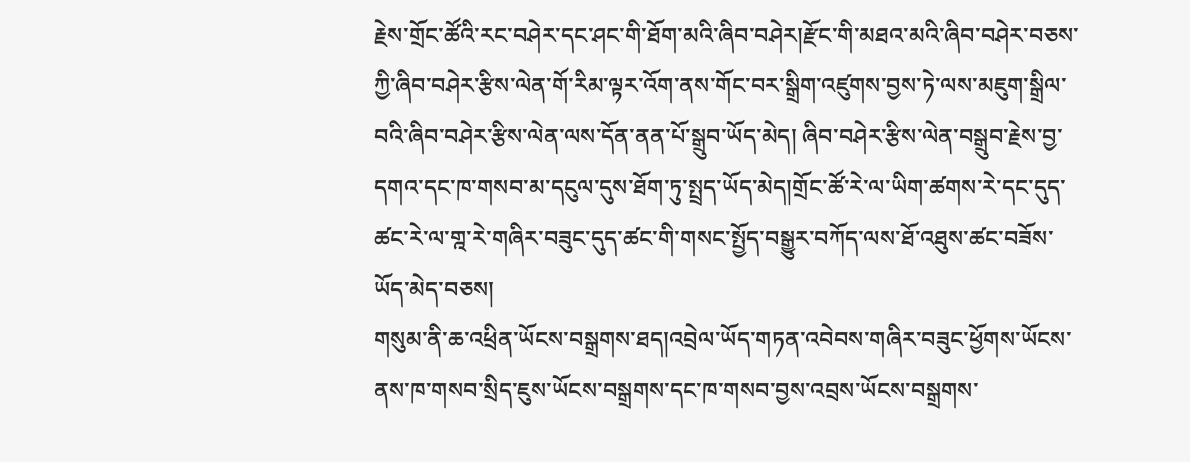རྗེས་གྲོང་ཚོའི་རང་བཤེར་དང་ཤང་གི་ཐོག་མའི་ཞིབ་བཤེར།རྫོང་གི་མཐའ་མའི་ཞིབ་བཤེར་བཅས་ཀྱི་ཞིབ་བཤེར་རྩིས་ལེན་གོ་རིམ་ལྟར་འོག་ནས་གོང་བར་སྒྲིག་འཛུགས་བྱས་ཏེ་ལས་མཇུག་སྒྲིལ་བའི་ཞིབ་བཤེར་རྩིས་ལེན་ལས་དོན་ནན་པོ་སྒྲུབ་ཡོད་མེད། ཞིབ་བཤེར་རྩིས་ལེན་བསྒྲུབ་རྗེས་བྱ་དགའ་དང་ཁ་གསབ་མ་དངུལ་དུས་ཐོག་ཏུ་སྤྲད་ཡོད་མེད།གྲོང་ཚོ་རེ་ལ་ཡིག་ཚགས་རེ་དང་དུད་ཚང་རེ་ལ་གྰ་རེ་གཞིར་བཟུང་དུད་ཚང་གི་གསང་སྤྱོད་བསྒྱུར་བཀོད་ལས་ཐོ་འཐུས་ཚང་བཟོས་ཡོད་མེད་བཅས།
གསུམ་ནི་ཆ་འཕྲིན་ཡོངས་བསྒྲགས་ཐད།འབྲེལ་ཡོད་གཏན་འབེབས་གཞིར་བཟུང་ཕྱོགས་ཡོངས་ནས་ཁ་གསབ་སྲིད་ཇུས་ཡོངས་བསྒྲགས་དང་ཁ་གསབ་བྱས་འབྲས་ཡོངས་བསྒྲགས་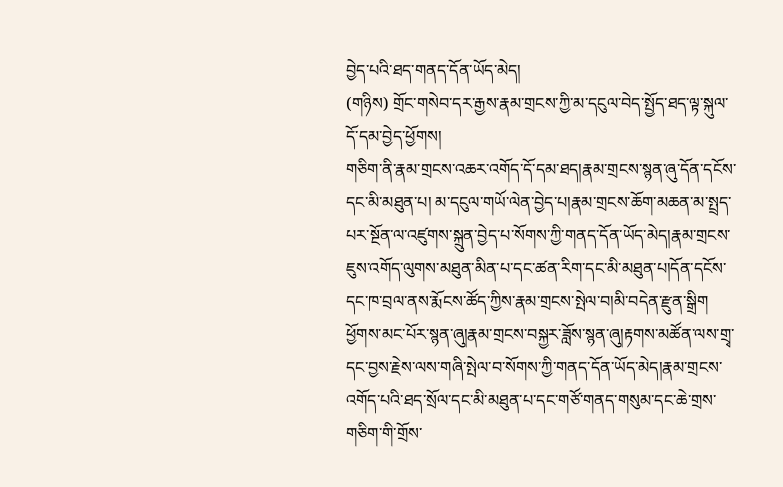བྱེད་པའི་ཐད་གནད་དོན་ཡོད་མེད།
(གཉིས) གྲོང་གསེབ་དར་རྒྱས་རྣམ་གྲངས་ཀྱི་མ་དངུལ་བེད་སྤྱོད་ཐད་ལྟ་སྐུལ་དོ་དམ་བྱེད་ཕྱོགས།
གཅིག་ནི་རྣམ་གྲངས་འཆར་འགོད་དོ་དམ་ཐད།རྣམ་གྲངས་སྙན་ཞུ་དོན་དངོས་དང་མི་མཐུན་པ། མ་དངུལ་གཡོ་ལེན་བྱེད་པ།རྣམ་གྲངས་ཆོག་མཆན་མ་སྤྲད་པར་སྔོན་ལ་འཛུགས་སྐྲུན་བྱེད་པ་སོགས་ཀྱི་གནད་དོན་ཡོད་མེད།རྣམ་གྲངས་ཇུས་འགོད་ལུགས་མཐུན་མིན་པ་དང་ཚན་རིག་དང་མི་མཐུན་པ།དོན་དངོས་དང་ཁ་བྲལ་ནས་རྨོངས་ཚོད་ཀྱིས་རྣམ་གྲངས་སྤེལ་བ།མི་བདེན་རྫུན་སྒྲིག ཕྱོགས་མང་པོར་སྙན་ཞུ།རྣམ་གྲངས་བསྐྱར་ཟློས་སྙན་ཞུ།རྟགས་མཚོན་ལས་གྲྭ་དང་བྱས་རྗེས་ལས་གཞི་སྤེལ་བ་སོགས་ཀྱི་གནད་དོན་ཡོད་མེད།རྣམ་གྲངས་འགོད་པའི་ཐད་སྲོལ་དང་མི་མཐུན་པ་དང་གཙོ་གནད་གསུམ་དང་ཆེ་གྲས་གཅིག་གི་གྲོས་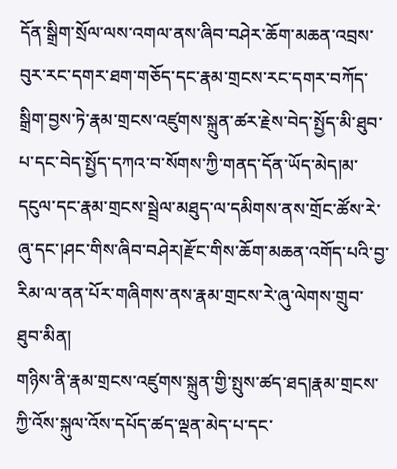དོན་སྒྲིག་སྲོལ་ལས་འགལ་ནས་ཞིབ་བཤེར་ཆོག་མཆན་འབྲས་བུར་རང་དགར་ཐག་གཅོད་དང་རྣམ་གྲངས་རང་དགར་བཀོད་སྒྲིག་བྱས་ཏེ་རྣམ་གྲངས་འཛུགས་སྐྲུན་ཚར་རྗེས་བེད་སྤྱོད་མི་ཐུབ་པ་དང་བེད་སྤྱོད་དཀའ་བ་སོགས་ཀྱི་གནད་དོན་ཡོད་མེད།མ་དངུལ་དང་རྣམ་གྲངས་སྦྲེལ་མཐུད་ལ་དམིགས་ནས་གྲོང་ཚོས་རེ་ཞུ་དང་།ཤང་གིས་ཞིབ་བཤེར།རྫོང་གིས་ཆོག་མཆན་འགོད་པའི་བྱ་རིམ་ལ་ནན་པོར་གཞིགས་ནས་རྣམ་གྲངས་རེ་ཞུ་ལེགས་གྲུབ་ཐུབ་མིན།
གཉིས་ནི་རྣམ་གྲངས་འཛུགས་སྐྲུན་གྱི་སྤུས་ཚད་ཐད།རྣམ་གྲངས་ཀྱི་འོས་སྐུལ་འོས་དཔོད་ཚད་ལྡན་མེད་པ་དང་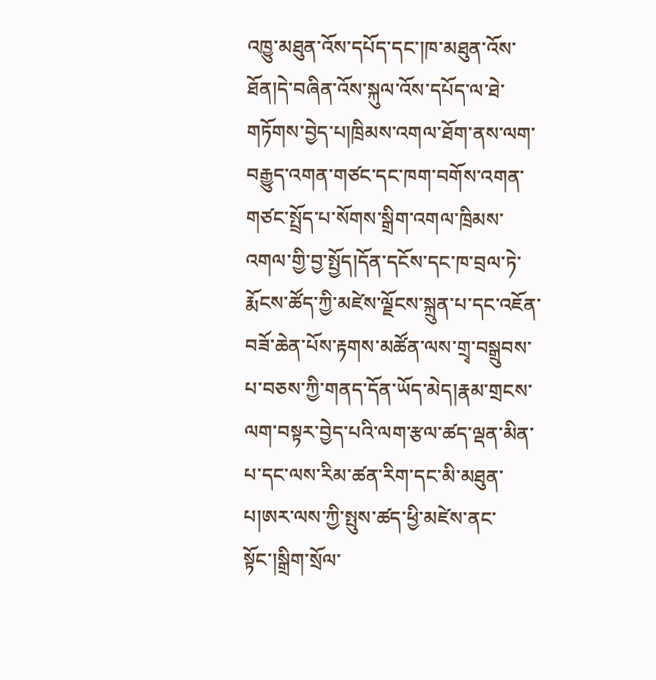འཁྱུ་མཐུན་འོས་དཔོད་དང་།ཁ་མཐུན་འོས་ཐོན།དེ་བཞིན་འོས་སྐུལ་འོས་དཔོད་ལ་ཐེ་གཏོགས་བྱེད་པ།ཁྲིམས་འགལ་ཐོག་ནས་ལག་བརྒྱུད་འགན་གཙང་དང་ཁག་བགོས་འགན་གཙང་སྤྲོད་པ་སོགས་སྒྲིག་འགལ་ཁྲིམས་འགལ་གྱི་བྱ་སྤྱོད།དོན་དངོས་དང་ཁ་བྲལ་ཏེ་རྨོངས་ཚོད་ཀྱི་མཛེས་ལྗོངས་སྐྲུན་པ་དང་འཇོན་བཟོ་ཆེན་པོས་རྟགས་མཚོན་ལས་གྲྭ་བསྒྲུབས་པ་བཅས་ཀྱི་གནད་དོན་ཡོད་མེད།རྣམ་གྲངས་ལག་བསྟར་བྱེད་པའི་ལག་རྩལ་ཚད་ལྡན་མིན་པ་དང་ལས་རིམ་ཚན་རིག་དང་མི་མཐུན་པ།ཨར་ལས་ཀྱི་སྤུས་ཚད་ཕྱི་མཛེས་ནང་སྟོང་།སྒྲིག་སྲོལ་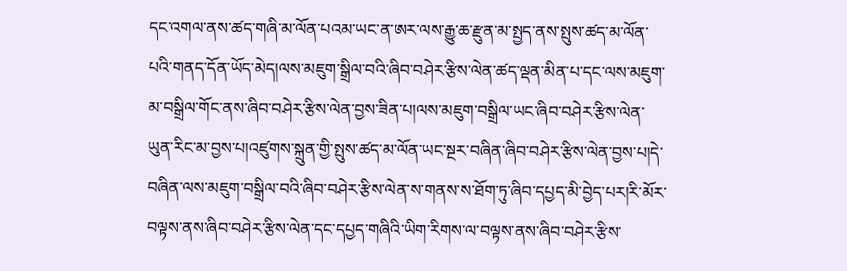དང་འགལ་ནས་ཚད་གཞི་མ་ལོན་པའམ་ཡང་ན་ཨར་ལས་རྒྱུ་ཆ་རྫུན་མ་སྤྱད་ནས་སྤུས་ཚད་མ་ལོན་པའི་གནད་དོན་ཡོད་མེད།ལས་མཇུག་སྒྲིལ་བའི་ཞིབ་བཤེར་རྩིས་ལེན་ཚད་ལྡན་མིན་པ་དང་ལས་མཇུག་མ་བསྒྲིལ་གོང་ནས་ཞིབ་བཤེར་རྩིས་ལེན་བྱས་ཟིན་པ།ལས་མཇུག་བསྒྲིལ་ཡང་ཞིབ་བཤེར་རྩིས་ལེན་ཡུན་རིང་མ་བྱས་པ།འཛུགས་སྐྲུན་གྱི་སྤུས་ཚད་མ་ལོན་ཡང་སྔར་བཞིན་ཞིབ་བཤེར་རྩིས་ལེན་བྱས་པ།དེ་བཞིན་ལས་མཇུག་བསྒྲིལ་བའི་ཞིབ་བཤེར་རྩིས་ལེན་ས་གནས་ས་ཐོག་ཏུ་ཞིབ་དཔྱད་མི་བྱེད་པར།རི་མོར་བལྟས་ནས་ཞིབ་བཤེར་རྩིས་ལེན་དང་དཔྱད་གཞིའི་ཡིག་རིགས་ལ་བལྟས་ནས་ཞིབ་བཤེར་རྩིས་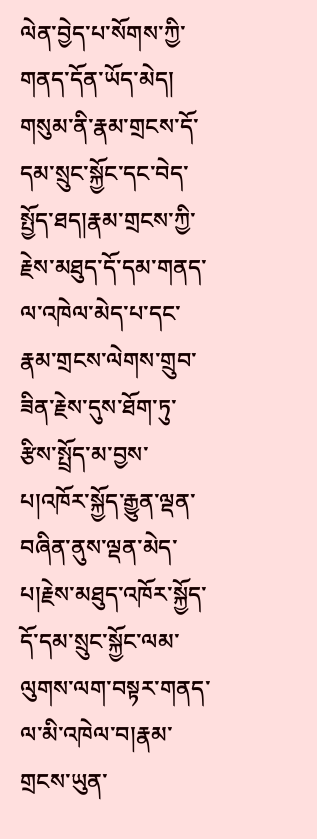ལེན་བྱེད་པ་སོགས་ཀྱི་གནད་དོན་ཡོད་མེད།
གསུམ་ནི་རྣམ་གྲངས་དོ་དམ་སྲུང་སྐྱོང་དང་བེད་སྤྱོད་ཐད།རྣམ་གྲངས་ཀྱི་རྗེས་མཐུད་དོ་དམ་གནད་ལ་འཁེལ་མེད་པ་དང་རྣམ་གྲངས་ལེགས་གྲུབ་ཟིན་རྗེས་དུས་ཐོག་ཏུ་རྩིས་སྤྲོད་མ་བྱས་པ།འཁོར་སྐྱོད་རྒྱུན་ལྡན་བཞིན་ནུས་ལྡན་མེད་པ།རྗེས་མཐུད་འཁོར་སྐྱོད་དོ་དམ་སྲུང་སྐྱོང་ལམ་ལུགས་ལག་བསྟར་གནད་ལ་མི་འཁེལ་བ།རྣམ་གྲངས་ཡུན་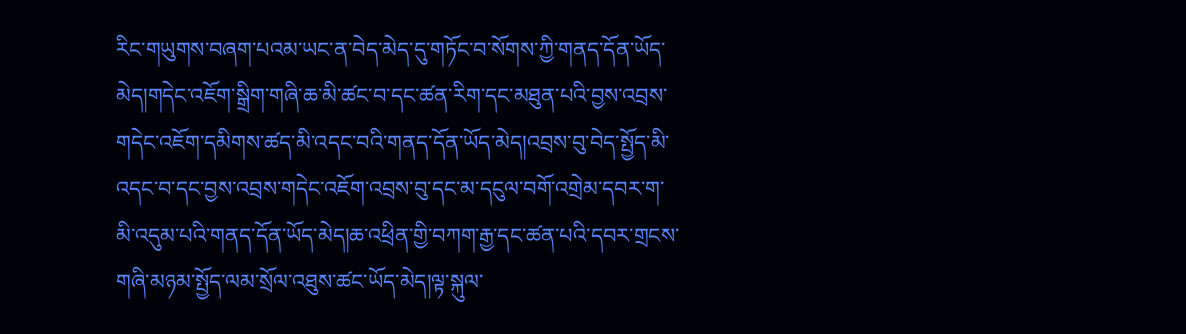རིང་གཡུགས་བཞག་པའམ་ཡང་ན་བེད་མེད་དུ་གཏོང་བ་སོགས་ཀྱི་གནད་དོན་ཡོད་མེད།གདེང་འཇོག་སྒྲིག་གཞི་ཆ་མི་ཚང་བ་དང་ཚན་རིག་དང་མཐུན་པའི་བྱས་འབྲས་གདེང་འཇོག་དམིགས་ཚད་མི་འདང་བའི་གནད་དོན་ཡོད་མེད།འབྲས་བུ་བེད་སྤྱོད་མི་འདང་བ་དང་བྱས་འབྲས་གདེང་འཇོག་འབྲས་བུ་དང་མ་དངུལ་བགོ་འགྲེམ་དབར་ག་མི་འདུམ་པའི་གནད་དོན་ཡོད་མེད།ཆ་འཕྲིན་གྱི་བཀག་རྒྱ་དང་ཚན་པའི་དབར་གྲངས་གཞི་མཉམ་སྤྱོད་ལམ་སྲོལ་འཐུས་ཚང་ཡོད་མེད།ལྟ་སྐུལ་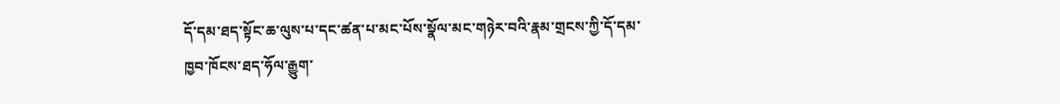དོ་དམ་ཐད་སྟོང་ཆ་ལུས་པ་དང་ཚན་པ་མང་པོས་སྣོལ་མང་གཉེར་བའི་རྣམ་གྲངས་ཀྱི་དོ་དམ་ཁྱབ་ཁོངས་ཐད་ཧོལ་རྒྱུག་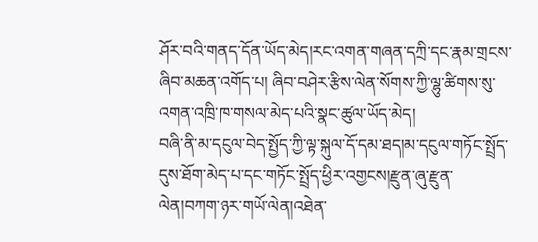ཤོར་བའི་གནད་དོན་ཡོད་མེད།རང་འགན་གཞན་དཀྲི་དང་རྣམ་གྲངས་ཞིབ་མཆན་འགོད་པ། ཞིབ་བཤེར་རྩིས་ལེན་སོགས་ཀྱི་ལྷུ་ཚིགས་སུ་འགན་འཁྲི་ཁ་གསལ་མེད་པའི་སྣང་ཚུལ་ཡོད་མེད།
བཞི་ནི་མ་དངུལ་བེད་སྤྱོད་ཀྱི་ལྟ་སྐུལ་དོ་དམ་ཐད།མ་དངུལ་གཏོང་སྤྲོད་དུས་ཐོག་མེད་པ་དང་གཏོང་སྤྲོད་ཕྱིར་འགྱངས།རྫུན་ཞུ་རྫུན་ལེན།བཀག་ཉར་གཡོ་ལེན།འཐེན་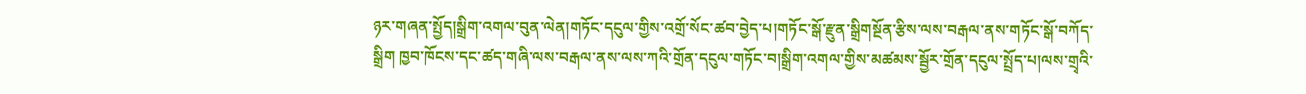ཉར་གཞན་སྤྱོད།སྒྲིག་འགལ་བུན་ལེན།གཏོང་དངུལ་གྱིས་འགྲོ་སོང་ཚབ་བྱེད་པ།གཏོང་སྒོ་རྫུན་སྒྲིགསྔོན་རྩིས་ལས་བརྒལ་ནས་གཏོང་སྒོ་བཀོད་སྒྲིག ཁྱབ་ཁོངས་དང་ཚད་གཞི་ལས་བརྒལ་ནས་ལས་ཀའི་གྲོན་དངུལ་གཏོང་བ།སྒྲིག་འགལ་གྱིས་མཚམས་སྦྱོར་གྲོན་དངུལ་སྤྲོད་པ།ལས་གྲྭའི་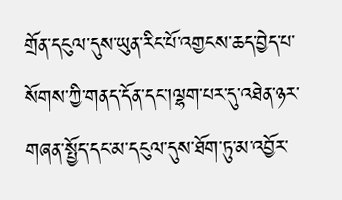གྲོན་དངུལ་དུས་ཡུན་རིང་པོ་འགྱངས་ཆད་བྱེད་པ་སོགས་ཀྱི་གནད་དོན་དང་།ལྷག་པར་དུ་འཐེན་ཉར་གཞན་སྤྱོད་དང་མ་དངུལ་དུས་ཐོག་ཏུ་མ་འབྱོར་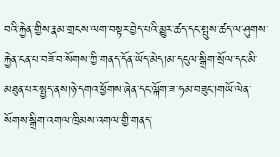བའི་རྐྱེན་གྱིས་རྣམ་གྲངས་ལག་བསྟར་བྱེད་པའི་མྱུར་ཚད་དང་སྤུས་ཚད་ལ་ཤུགས་རྐྱེན་ངན་པ་བཟོ་བ་སོགས་ཀྱི་གནད་དོན་ཡོད་མེད།མ་དངུལ་སྒྲིག་སྲོལ་དང་མི་མཐུན་པར་སྤྱད་ནས།ཉེ་དགའ་ཕྱོགས་ཞེན་དང་ལྐོག་ཟ་ཧམ་བཟུང་།གཡོ་ལེན་སོགས་སྒྲིག་འགལ་ཁྲིམས་འགལ་གྱི་གནད་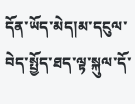དོན་ཡོད་མེད།མ་དངུལ་བེད་སྤྱོད་ཐད་ལྟ་སྐུལ་དོ་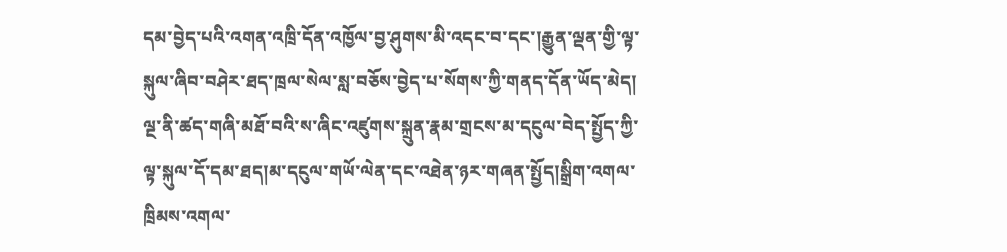དམ་བྱེད་པའི་འགན་འཁྲི་དོན་འཁྱོལ་བྱ་ཤུགས་མི་འདང་བ་དང་།རྒྱུན་ལྡན་གྱི་ལྟ་སྐུལ་ཞིབ་བཤེར་ཐད་ཁྲལ་སེལ་སླ་བཅོས་བྱེད་པ་སོགས་ཀྱི་གནད་དོན་ཡོད་མེད།
ལྔ་ནི་ཚད་གཞི་མཐོ་བའི་ས་ཞིང་འཛུགས་སྐྲུན་རྣམ་གྲངས་མ་དངུལ་བེད་སྤྱོད་ཀྱི་ལྟ་སྐུལ་དོ་དམ་ཐད།མ་དངུལ་གཡོ་ལེན་དང་འཐེན་ཉར་གཞན་སྤྱོད།སྒྲིག་འགལ་ཁྲིམས་འགལ་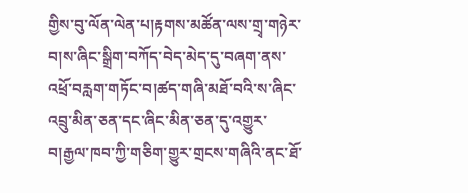གྱིས་བུ་ལོན་ལེན་པ།རྟགས་མཚོན་ལས་གྲྭ་གཉེར་བ།ས་ཞིང་སྒྲིག་བཀོད་བེད་མེད་དུ་བཞག་ནས་འཕྲོ་བརླག་གཏོང་བ།ཚད་གཞི་མཐོ་བའི་ས་ཞིང་འབྲུ་མིན་ཅན་དང་ཞིང་མིན་ཅན་དུ་འགྱུར་བ།རྒྱལ་ཁབ་ཀྱི་གཅིག་གྱུར་གྲངས་གཞིའི་ནང་ཐོ་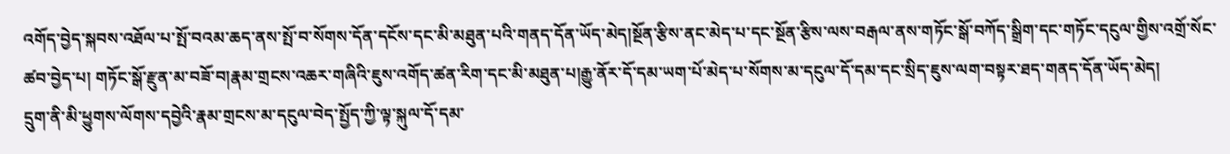འགོད་བྱེད་སྐབས་འཐོལ་པ་སྤོ་བའམ་ཆད་ནས་སྤོ་བ་སོགས་དོན་དངོས་དང་མི་མཐུན་པའི་གནད་དོན་ཡོད་མེད།སྔོན་རྩིས་ནང་མེད་པ་དང་སྔོན་རྩིས་ལས་བརྒལ་ནས་གཏོང་སྒོ་བཀོད་སྒྲིག་དང་གཏོང་དངུལ་གྱིས་འགྲོ་སོང་ཚབ་བྱེད་པ། གཏོང་སྒོ་རྫུན་མ་བཟོ་བ།རྣམ་གྲངས་འཆར་གཞིའི་ཇུས་འགོད་ཚན་རིག་དང་མི་མཐུན་པ།རྒྱུ་ནོར་དོ་དམ་ཡག་པོ་མེད་པ་སོགས་མ་དངུལ་དོ་དམ་དང་སྲིད་ཇུས་ལག་བསྟར་ཐད་གནད་དོན་ཡོད་མེད།
དྲུག་ནི་མི་ཕྱུགས་ལོགས་དབྱེའི་རྣམ་གྲངས་མ་དངུལ་བེད་སྤྱོད་ཀྱི་ལྟ་སྐུལ་དོ་དམ་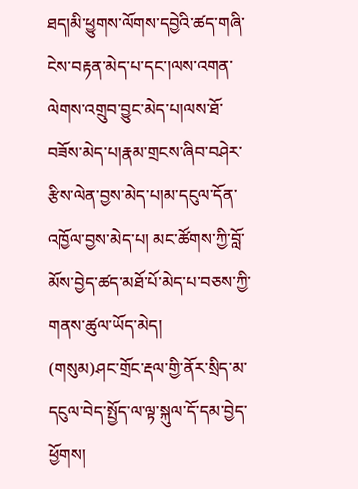ཐད།མི་ཕྱུགས་ལོགས་དབྱེའི་ཚད་གཞི་ངེས་བརྟན་མེད་པ་དང་།ལས་འགན་ལེགས་འགྲུབ་བྱུང་མེད་པ།ལས་ཐོ་བཟོས་མེད་པ།རྣམ་གྲངས་ཞིབ་བཤེར་རྩིས་ལེན་བྱས་མེད་པ།མ་དངུལ་དོན་འཁྱོལ་བྱས་མེད་པ། མང་ཚོགས་ཀྱི་བློ་མོས་བྱེད་ཚད་མཐོ་པོ་མེད་པ་བཅས་ཀྱི་གནས་ཚུལ་ཡོད་མེད།
(གསུམ)ཤང་གྲོང་རྡལ་གྱི་ནོར་སྲིད་མ་དངུལ་བེད་སྤྱོད་ལ་ལྟ་སྐུལ་དོ་དམ་བྱེད་ཕྱོགས།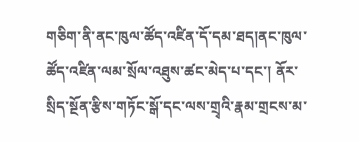གཅིག་ནི་ནང་ཁུལ་ཚོད་འཛིན་དོ་དམ་ཐད།ནང་ཁུལ་ཚོད་འཛིན་ལམ་སྲོལ་འཐུས་ཚང་མེད་པ་དང་། ནོར་སྲིད་སྔོན་རྩིས་གཏོང་སྒོ་དང་ལས་གྲྭའི་རྣམ་གྲངས་མ་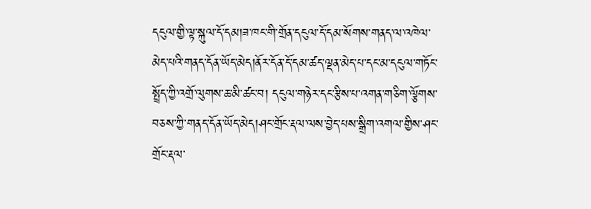དངུལ་གྱི་ལྟ་སྐུལ་དོ་དམ།ཟ་ཁང་གི་གྲོན་དངུལ་དོ་དམ་སོགས་གནད་ལ་འཁེལ་མེད་པའི་གནད་དོན་ཡོད་མེད།ནོར་དོན་དོ་དམ་ཚད་ལྡན་མེད་པ་དང་མ་དངུལ་གཏོང་སྤྲོད་ཀྱི་འགྲོ་ལུགས་ཆ་མི་ཚང་བ། དངུལ་གཉེར་དང་རྩིས་པ་འགན་གཅིག་ལྕོགས་བཅས་ཀྱི་གནད་དོན་ཡོད་མེད།ཤང་གྲོང་རྡལ་ལས་བྱེད་པས་སྒྲིག་འགལ་གྱིས་ཤང་གྲོང་རྡལ་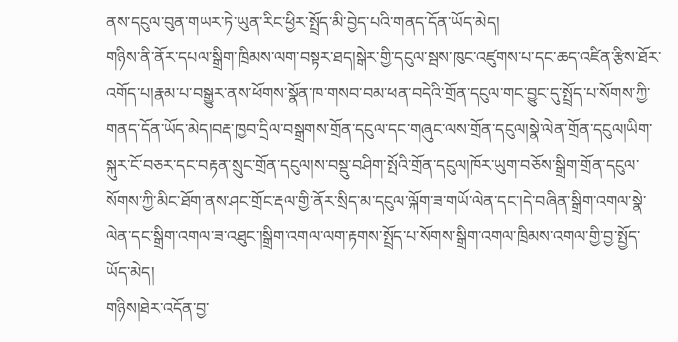ནས་དངུལ་བུན་གཡར་ཏེ་ཡུན་རིང་ཕྱིར་སྤྲོད་མི་བྱེད་པའི་གནད་དོན་ཡོད་མེད།
གཉིས་ནི་ནོར་དཔལ་སྒྲིག་ཁྲིམས་ལག་བསྟར་ཐད།སྒེར་གྱི་དངུལ་སྦས་ཁུང་འཛུགས་པ་དང་ཆད་འཛིན་རྩིས་ཐོར་འགོད་པ།རྣམ་པ་བསྒྱུར་ནས་ཕོགས་སྣོན་ཁ་གསབ་བམ་ཕན་བདེའི་གྲོན་དངུལ་གང་བྱུང་དུ་སྤྲོད་པ་སོགས་ཀྱི་གནད་དོན་ཡོད་མེད།བརྡ་ཁྱབ་དྲིལ་བསྒྲགས་གྲོན་དངུལ་དང་གཞུང་ལས་གྲོན་དངུལ།སྣེ་ལེན་གྲོན་དངུལ།ཡིག་སྐུར་ངོ་བཅར་དང་བརྟན་སྲུང་གྲོན་དངུལ།ས་བསྡུ་བཤིག་སྤོའི་གྲོན་དངུལ།ཁོར་ཡུག་བཅོས་སྒྲིག་གྲོན་དངུལ་སོགས་ཀྱི་མིང་ཐོག་ནས་ཤང་གྲོང་རྡལ་གྱི་ནོར་སྲིད་མ་དངུལ་ལྐོག་ཟ་གཡོ་ལེན་དང་།དེ་བཞིན་སྒྲིག་འགལ་སྣེ་ལེན་དང་སྒྲིག་འགལ་ཟ་འཐུང་།སྒྲིག་འགལ་ལག་རྟགས་སྤྲོད་པ་སོགས་སྒྲིག་འགལ་ཁྲིམས་འགལ་གྱི་བྱ་སྤྱོད་ཡོད་མེད།
གཉིས།ཐེར་འདོན་བྱ་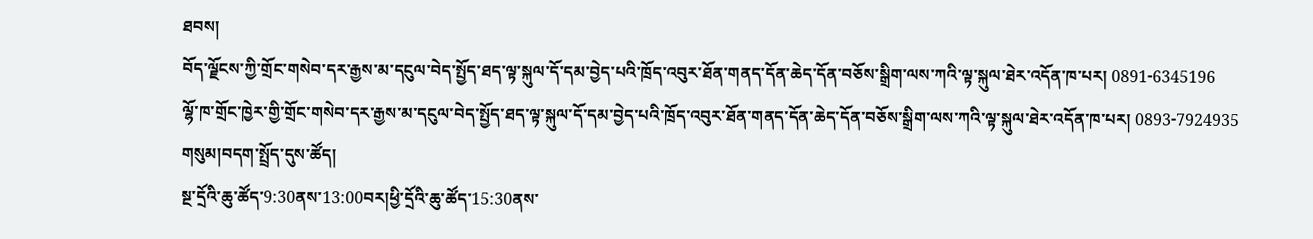ཐབས།
བོད་ལྗོངས་ཀྱི་གྲོང་གསེབ་དར་རྒྱས་མ་དངུལ་བེད་སྤྱོད་ཐད་ལྟ་སྐུལ་དོ་དམ་བྱེད་པའི་ཁྲོད་འབུར་ཐོན་གནད་དོན་ཆེད་དོན་བཅོས་སྒྲིག་ལས་ཀའི་ལྟ་སྐུལ་ཐེར་འདོན་ཁ་པར། 0891-6345196
ལྷོ་ཁ་གྲོང་ཁྱེར་གྱི་གྲོང་གསེབ་དར་རྒྱས་མ་དངུལ་བེད་སྤྱོད་ཐད་ལྟ་སྐུལ་དོ་དམ་བྱེད་པའི་ཁྲོད་འབུར་ཐོན་གནད་དོན་ཆེད་དོན་བཅོས་སྒྲིག་ལས་ཀའི་ལྟ་སྐུལ་ཐེར་འདོན་ཁ་པར། 0893-7924935
གསུམ།བདག་སྤྲོད་དུས་ཚོད།
སྔ་དྲོའི་ཆུ་ཚོད་9:30ནས་13:00བར།ཕྱི་དྲོའི་ཆུ་ཚོད་15:30ནས་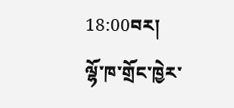18:00བར།
ལྷོ་ཁ་གྲོང་ཁྱེར་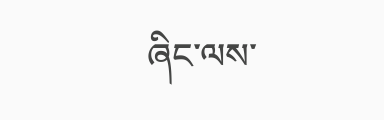ཞིང་ལས་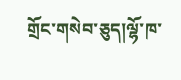གྲོང་གསེབ་ཅུད།ལྷོ་ཁ་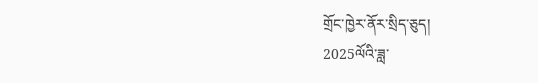གྲོང་ཁྱེར་ནོར་སྲིད་ཅུད།
2025ལོའི་ཟླ་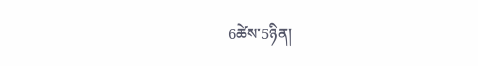6ཚེས་5ཉིན།